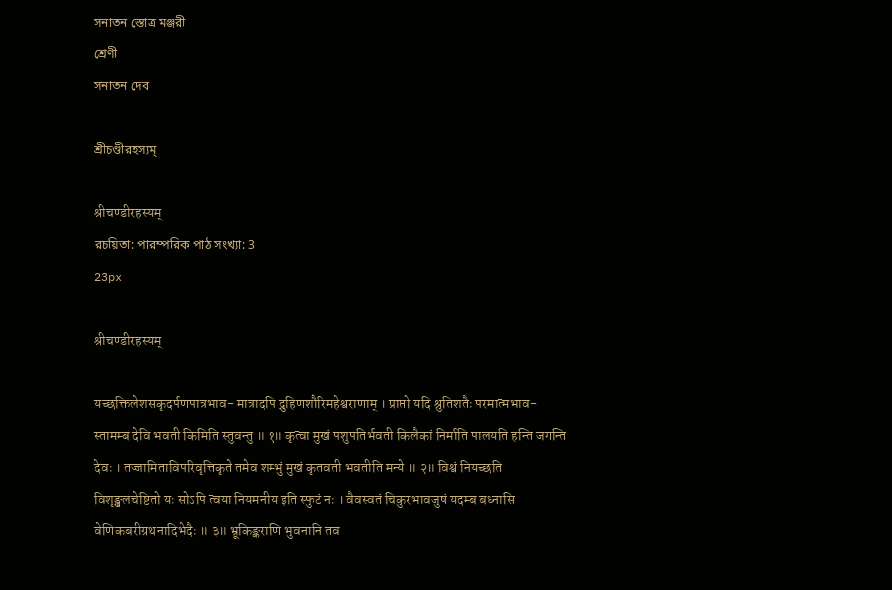সনাতন স্তোত্র মঞ্জরী
শ্রেণী
সনাতন দেব

শ্রীচণ্ডীরহস্যম্

श्रीचण्डीरहस्यम्
রচয়িতা: পারম্পরিক পাঠ সংখ্যা: 3
23px

श्रीचण्डीरहस्यम्

यच्छक्तिलेशसकृदर्पणपात्रभाव- मात्रादपि द्रुहिणशौरिमहेश्वराणाम् । प्राप्तो यदि श्रुतिशतैः परमात्मभाव- स्तामम्ब देवि भवती किमिति स्तुवन्तु ॥ १॥ कृत्वा मुखं पशुपतिर्भवती किलैकां निर्माति पालयति हन्ति जगन्ति देवः । तज्जामिताविपरिवृत्तिकृते तमेव शम्भुं मुखं कृतवती भवतीति मन्ये ॥ २॥ विश्वं नियच्छति विश‍ृङ्खलचेष्टितो यः सोऽपि त्वया नियमनीय इति स्फुटं नः । वैवस्वतं चिकुरभावजुषं यदम्ब बध्नासि वेणिकबरीग्रथनादिभेदैः ॥ ३॥ भ्रूकिङ्कराणि भुवनानि तव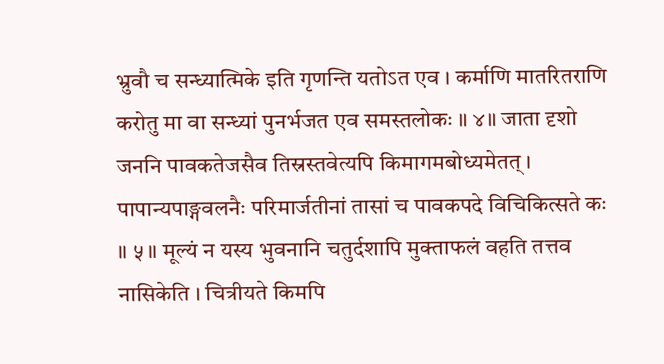भ्रुवौ च सन्ध्यात्मिके इति गृणन्ति यतोऽत एव । कर्माणि मातरितराणि करोतु मा वा सन्ध्यां पुनर्भजत एव समस्तलोकः ॥ ४॥ जाता दृशो जननि पावकतेजसैव तिस्रस्तवेत्यपि किमागमबोध्यमेतत् । पापान्यपाङ्गवलनैः परिमार्जतीनां तासां च पावकपदे विचिकित्सते कः ॥ ५॥ मूल्यं न यस्य भुवनानि चतुर्दशापि मुक्ताफलं वहति तत्तव नासिकेति । चित्रीयते किमपि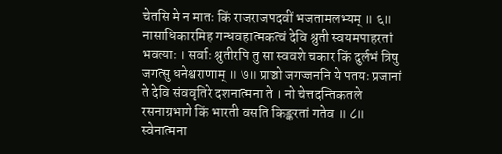चेतसि मे न मातः किं राजराजपदवीं भजतामलभ्यम् ॥ ६॥ नासाधिकारमिह गन्धवहात्मकत्वं देवि श्रुती स्वयमपाहरतां भवत्याः । सर्वाः श्रुतीरपि तु सा स्ववशे चकार किं दुर्लभं त्रिषु जगत्सु धनेश्वराणाम् ॥ ७॥ प्राञ्चो जगज्जननि ये पतयः प्रजानां ते देवि संववृतिरे दशनात्मना ते । नो चेत्तदन्तिकतले रसनाग्रभागे किं भारती वसति किङ्करतां गतेव ॥ ८॥ स्वेनात्मना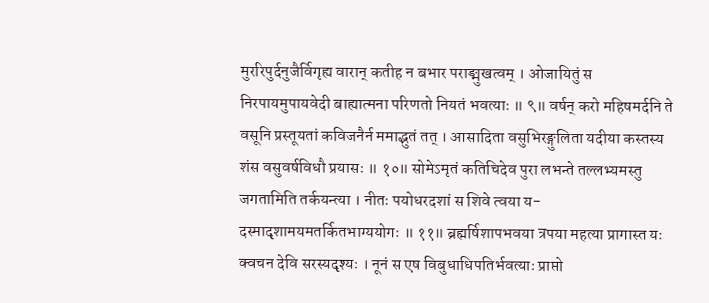मुररिपुर्दनुजैर्विगृह्य वारान् कतीह न बभार पराङ्मुखत्वम् । ओजायितुं स निरपायमुपायवेदी बाह्यात्मना परिणतो नियतं भवत्याः ॥ ९॥ वर्षन् करो महिषमर्दनि ते वसूनि प्रस्तूयतां कविजनैर्न ममाद्भुतं तत् । आसादिता वसुभिरङ्गुलिता यदीया कस्तस्य शंस वसुवर्षविधौ प्रयासः ॥ १०॥ सोमेऽमृतं कतिचिदेव पुरा लभन्ते तल्लभ्यमस्तु जगतामिति तर्कयन्त्या । नीतः पयोधरदशां स शिवे त्वया य- दस्मादृशामयमतर्कितभाग्ययोगः ॥ ११॥ ब्रह्मर्षिशापभवया त्रपया महत्या प्रागास्त यः क्वचन देवि सरस्यदृश्यः । नूनं स एष विबुधाधिपतिर्भवत्याः प्राप्तो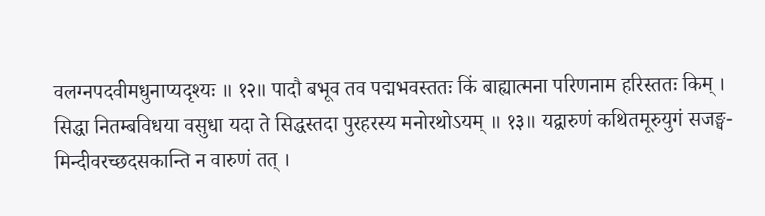वलग्नपदवीमधुनाप्यदृश्यः ॥ १२॥ पादौ बभूव तव पद्मभवस्ततः किं बाह्यात्मना परिणनाम हरिस्ततः किम् । सिद्धा नितम्बविधया वसुधा यदा ते सिद्धस्तदा पुरहरस्य मनोरथोऽयम् ॥ १३॥ यद्वारुणं कथितमूरुयुगं सजङ्घ- मिन्दीवरच्छदसकान्ति न वारुणं तत् ।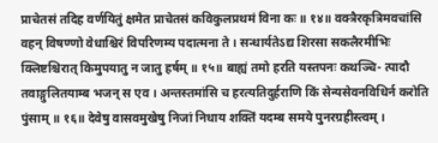प्राचेतसं तदिह वर्णयितुं क्षमेत प्राचेतसं कविकुलप्रथमं विना कः ॥ १४॥ वक्त्रैरकृत्रिमवचांसि वहन् विषण्णो वेधाश्चिरं विपरिणम्य पदात्मना ते । सन्धार्यतेऽद्य शिरसा सकलैरमीभिः क्लिष्टश्चिरात् किमुपयातु न जातु हर्षम् ॥ १५॥ बाह्यं तमो हरति यस्तपनः कथञ्चि- त्पादौ तवाङ्गुलितयाम्ब भजन् स एव । अन्तस्तमांसि च हरत्यतिदुर्हराणि किं सेन्यसेवनविधिर्न करोति पुंसाम् ॥ १६॥ देवेषु वासवमुखेषु निजां निधाय शक्तिं यदम्ब समये पुनरग्रहीस्त्वम् ।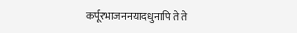कर्पूरभाजननयादधुनापि ते ते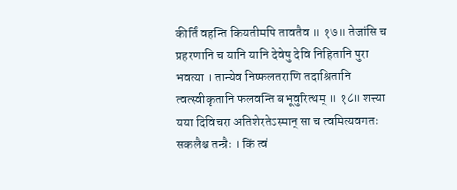कीर्तिं वहन्ति कियतीमपि तावतैव ॥ १७॥ तेजांसि च प्रहरणानि च यानि यानि देवेषु देवि निहितानि पुरा भवत्या । तान्येव निष्फलतराणि तदाश्रितानि त्वत्स्वीकृतानि फलवन्ति बभूवुरित्थम् ॥ १८॥ शत्त्या यया दिविचरा अतिशेरतेऽस्मान् सा च त्वमित्यवगतः सकलैश्च तन्त्रैः । किं त्वं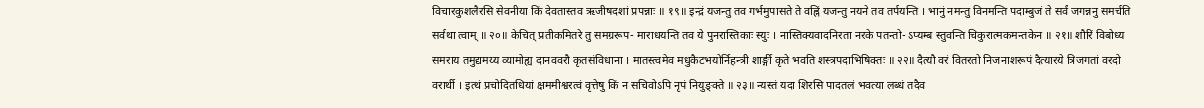विचारकुशलैरसि सेवनीया किं देवतास्तव ऋजीषदशां प्रपन्नाः ॥ १९॥ इन्द्रं यजन्तु तव गर्भमुपासते ते वह्निं यजन्तु नयने तव तर्पयन्ति । भानुं नमन्तु विनमन्ति पदाम्बुजं ते सर्वं जगन्ननु समर्चति सर्वथा त्वाम् ॥ २०॥ केचित् प्रतीकमितरे तु समग्ररूप- माराधयन्ति तव ये पुनरास्तिकाः स्युः । नास्तिक्यवादनिरता नरके पतन्तो- ऽप्यम्ब स्तुवन्ति चिकुरात्मकमन्तकेन ॥ २१॥ शौरिं विबोध्य समराय तमुद्यमय्य व्यामोह्य दानववरौ कृतसंविधाना । मातस्त्वमेव मधुकैटभयोर्निहन्त्री शार्ङ्गी कृते भवति शस्त्रपदाभिषिक्तः ॥ २२॥ दैत्यौ वरं वितरतो निजनाशरूपं दैत्यारये त्रिजगतां वरदो वरार्थी । इत्थं प्रचोदितधियां क्षममीश्वरत्वं वृत्तेषु किं न सचिवोऽपि नृपं नियुङ्क्ते ॥ २३॥ न्यस्तं यदा शिरसि पादतलं भवत्या लब्धं तदैव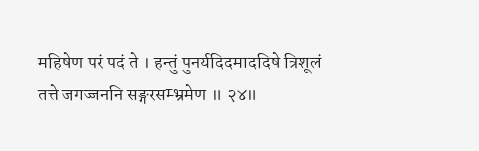महिषेण परं पदं ते । हन्तुं पुनर्यदिदमाददिषे त्रिशूलं तत्ते जगज्जननि सङ्गरसम्भ्रमेण ॥ २४॥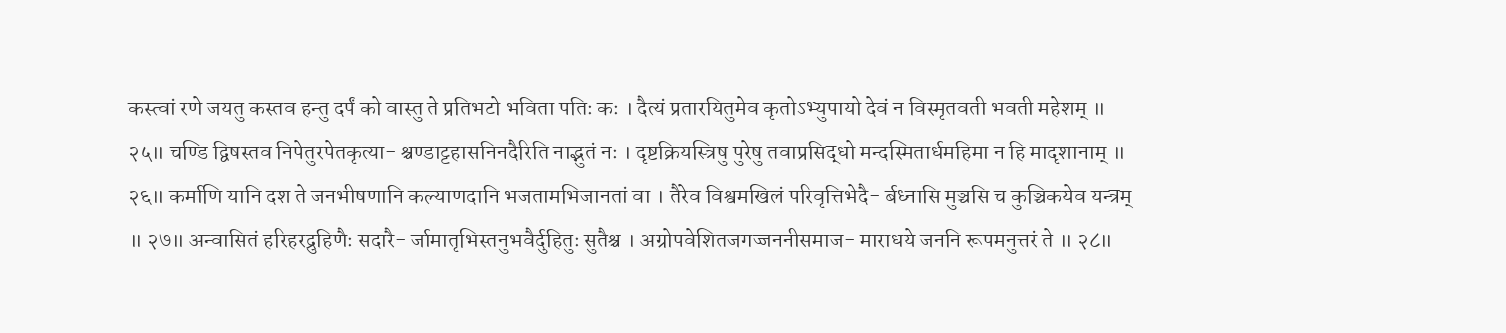कस्त्वां रणे जयतु कस्तव हन्तु दर्पं को वास्तु ते प्रतिभटो भविता पतिः कः । दैत्यं प्रतारयितुमेव कृतोऽभ्युपायो देवं न विस्मृतवती भवती महेशम् ॥ २५॥ चण्डि द्विषस्तव निपेतुरपेतकृत्या- श्चण्डाट्टहासनिनदैरिति नाद्भुतं नः । दृष्टक्रियस्त्रिषु पुरेषु तवाप्रसिद्धो मन्दस्मितार्धमहिमा न हि मादृशानाम् ॥ २६॥ कर्माणि यानि दश ते जनभीषणानि कल्याणदानि भजतामभिजानतां वा । तैरेव विश्वमखिलं परिवृत्तिभेदै- र्बध्नासि मुञ्चसि च कुञ्चिकयेव यन्त्रम् ॥ २७॥ अन्वासितं हरिहरद्रुहिणैः सदारै- र्जामातृभिस्तनुभवैर्दुहितुः सुतैश्च । अग्रोपवेशितजगज्जननीसमाज- माराधये जननि रूपमनुत्तरं ते ॥ २८॥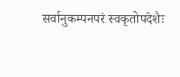सर्वानुकम्पनपरं स्वकृतोपदेशैः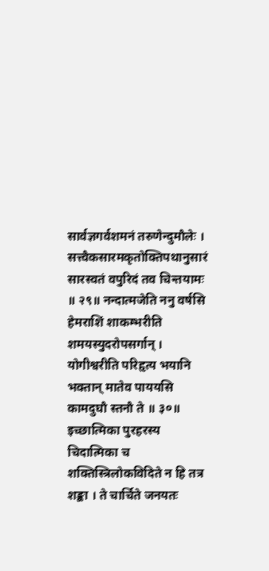सार्वज्ञगर्वशमनं तरुणेन्दुमौलेः । सत्त्वैकसारमकृतोक्तिपथानुसारं सारस्वतं वपुरिदं तव चिन्तयामः ॥ २९॥ नन्दात्मजेति ननु वर्षसि हेमराशिं शाकम्भरीति शमयस्युदरोपसर्गान् । योगीश्वरीति परिहृत्य भयानि भक्तान् मातेव पाययसि कामदुघौ स्तनौ ते ॥ ३०॥ इच्छात्मिका पुरहरस्य चिदात्मिका च शक्तिस्त्रिलोकविदिते न हि तत्र शङ्का । ते चार्चिते जनयतः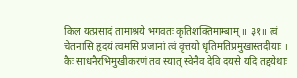किल यत्प्रसादं तामाश्रये भगवतः कृतिशक्तिमाम्बाम् ॥ ३१॥ त्वं चेतनासि हृदयं त्वमसि प्रजानां त्वं वृत्तयो धृतिमतिप्रमुखास्तदीयाः । कैः साधनैरभिमुखीकरणं तव स्यात् स्वेनैव देवि दयसे यदि तद्दयेथाः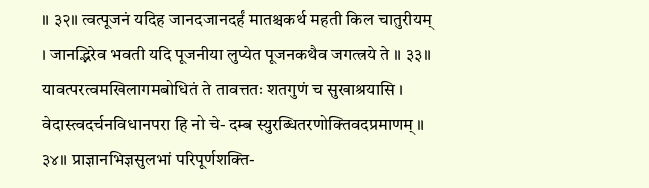॥ ३२॥ त्वत्पूजनं यदिह जानदजानदर्हं मातश्चकर्थ महती किल चातुरीयम् । जानद्भिरेव भवती यदि पूजनीया लुप्येत पूजनकथैव जगत्त्रये ते ॥ ३३॥ यावत्परत्वमखिलागमबोधितं ते तावत्ततः शतगुणं च सुखाश्रयासि । वेदास्त्वदर्चनविधानपरा हि नो चे- दम्ब स्युरब्धितरणोक्तिवदप्रमाणम् ॥ ३४॥ प्राज्ञानभिज्ञसुलभां परिपूर्णशक्ति-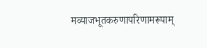मव्याजभूतकरुणापरिणामरूपाम्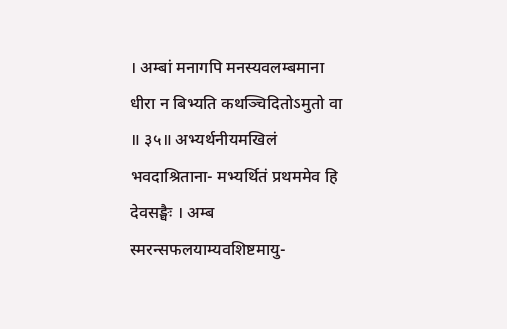। अम्बां मनागपि मनस्यवलम्बमाना धीरा न बिभ्यति कथञ्चिदितोऽमुतो वा ॥ ३५॥ अभ्यर्थनीयमखिलं भवदाश्रिताना- मभ्यर्थितं प्रथममेव हि देवसङ्घैः । अम्ब स्मरन्सफलयाम्यवशिष्टमायु-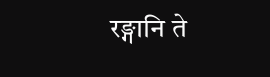रङ्गानि ते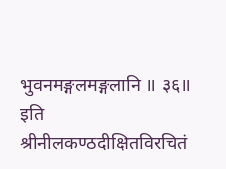भुवनमङ्गलमङ्गलानि ॥ ३६॥ इति श्रीनीलकण्ठदीक्षितविरचितं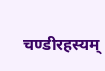चण्डीरहस्यम्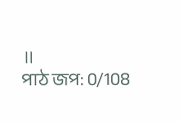॥
পাঠ জপ: 0/108